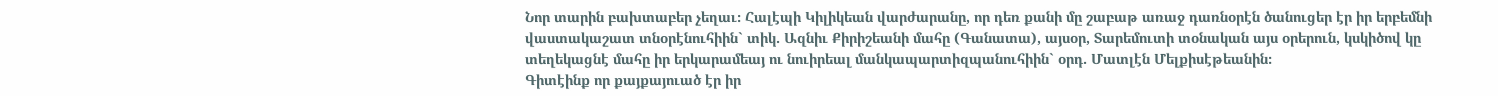Նոր տարին բախտաբեր չեղաւ։ Հալէպի Կիլիկեան վարժարանը, որ դեռ քանի մը շաբաթ առաջ դառնօրէն ծանուցեր էր իր երբեմնի վաստակաշատ տնօրէնուհիին` տիկ. Ազնիւ Քիրիշեանի մահը (Գանատա), այսօր, Տարեմուտի տօնական այս օրերուն, կսկիծով կը տեղեկացնէ մահը իր երկարամեայ ու նուիրեալ մանկապարտիզպանուհիին` օրդ. Մատլէն Մելքիսէթեանին։
Գիտէինք որ քայքայուած էր իր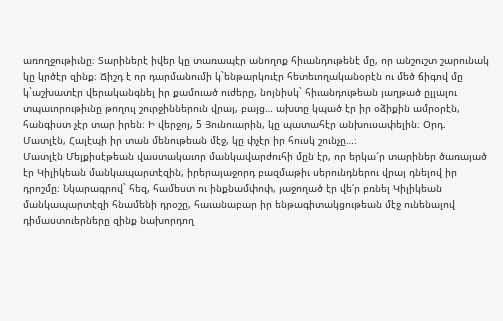առողջութիւնը։ Տարիներէ իվեր կը տառապէր անողոք հիւանդութենէ մը, որ անշուշտ շարունակ կը կրծէր զինք։ Ճիշդ է որ դարմանումի կ`ենթարկուէր հետեւողականօրէն ու մեծ ճիգով մը կ`աշխատէր վերականգնել իր քամուած ուժերը, նոյնիսկ` հիւանդութեան յաղթած ըլլալու տպաւորութիւնը թողուլ շուրջիններուն վրայ, բայց… ախտը կպած էր իր օձիքին ամրօրէն, հանգիստ չէր տար իրեն։ Ի վերջոյ, 5 Յունուարին, կը պատահէր անխուսափելին։ Օրդ. Մատլէն, Հալէպի իր տան մենութեան մէջ, կը փչէր իր հուսկ շունչը…։
Մատլէն Մելքիսէթեան վաստակաւոր մանկավարժուհի մըն էր, որ երկա՜ր տարիներ ծառայած էր Կիլիկեան մանկապարտէզին, իրերայաջորդ բազմաթիւ սերունդներու վրայ դնելով իր դրոշմը։ Նկարագրով` հեզ, համեստ ու ինքնամփոփ, յաջողած էր վե՛ր բռնել Կիլիկեան մանկապարտէզի հնամենի դրօշը, հաւանաբար իր ենթագիտակցութեան մէջ ունենալով դիմաստուերները զինք նախորդող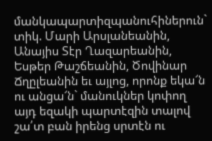մանկապարտիզպանուհիներուն` տիկ. Մարի Արսլանեանին, Անայիս Տէր Ղազարեանին, Եսթեր Թաշճեանին, Ծովինար Ճղըլեանին եւ այլոց, որոնք եկա՜ն ու անցա՜ն` մանուկներ կոփող այդ եզակի պարտէզին տալով շա՛տ բան իրենց սրտէն ու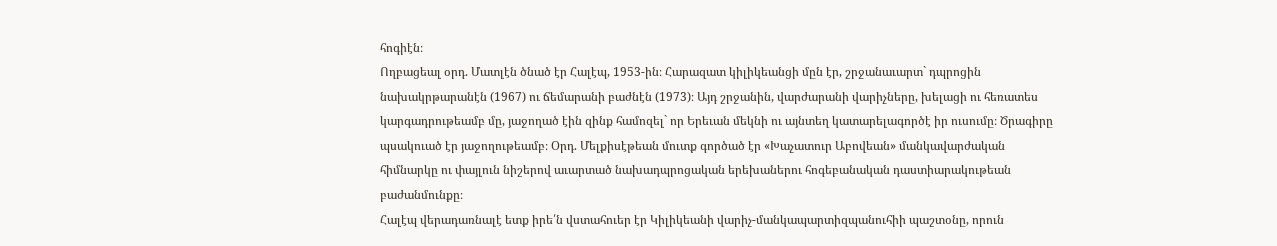հոգիէն։
Ողբացեալ օրդ. Մատլէն ծնած էր Հալէպ, 1953-ին։ Հարազատ կիլիկեանցի մըն էր, շրջանաւարտ` դպրոցին նախակրթարանէն (1967) ու ճեմարանի բաժնէն (1973)։ Այդ շրջանին, վարժարանի վարիչները, խելացի ու հեռատես կարգադրութեամբ մը, յաջողած էին զինք համոզել` որ Երեւան մեկնի ու այնտեղ կատարելագործէ իր ուսումը։ Ծրագիրը պսակուած էր յաջողութեամբ։ Օրդ. Մելքիսէթեան մուտք գործած էր «Խաչատուր Աբովեան» մանկավարժական հիմնարկը ու փայլուն նիշերով աւարտած նախադպրոցական երեխաներու հոգեբանական դաստիարակութեան բաժանմունքը։
Հալէպ վերադառնալէ ետք իրե՛ն վստահուեր էր Կիլիկեանի վարիչ-մանկապարտիզպանուհիի պաշտօնը, որուն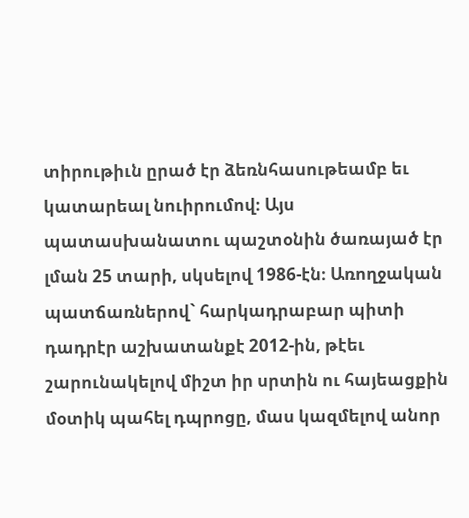տիրութիւն ըրած էր ձեռնհասութեամբ եւ կատարեալ նուիրումով։ Այս պատասխանատու պաշտօնին ծառայած էր լման 25 տարի, սկսելով 1986-էն։ Առողջական պատճառներով` հարկադրաբար պիտի դադրէր աշխատանքէ 2012-ին, թէեւ շարունակելով միշտ իր սրտին ու հայեացքին մօտիկ պահել դպրոցը, մաս կազմելով անոր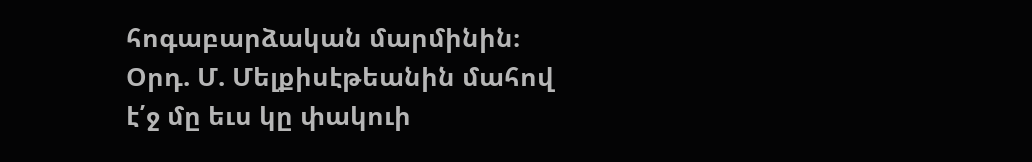հոգաբարձական մարմինին։
Օրդ. Մ. Մելքիսէթեանին մահով է՛ջ մը եւս կը փակուի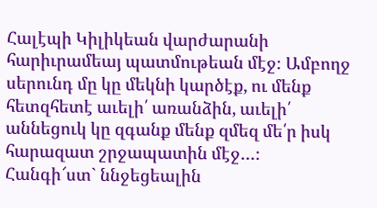Հալէպի Կիլիկեան վարժարանի հարիւրամեայ պատմութեան մէջ։ Ամբողջ սերունդ մը կը մեկնի կարծէք, ու մենք հետզհետէ աւելի՛ առանձին, աւելի՛ աննեցուկ կը զգանք մենք զմեզ մե՛ր իսկ հարազատ շրջապատին մէջ…։
Հանգի՜ստ` ննջեցեալին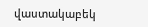վաստակաբեկ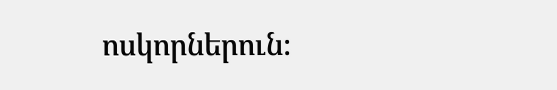ոսկորներուն։